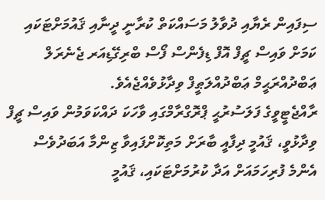ސިފައިން ރެޔާއި ދުވާލު މަސައްކަތް ކުރާނީ ދީނާއި ޤައުމަށްޓަކައި ކަމަށް ވައިސް ޗީފް އޮފް ޑިފެންސް ފޯސް ބްރިގޭޑިއަރ ޖެނެރަލް ޢަބްދުއްރަޙީމް ޢަބްދުއްލަޠީފް ވިދާޅުވެއްޖެއެވެ.
ރާއްޖެޓީވީގެ ފަލަސުރުޙީ ޕްރޮގްރާމްގައި ވާހަކަ ދައްކަވަމުން ވައިސް ޗީފް ވިދާޅުވީ، ޤައުމީ ދިފާއީ ބާރަށް މަތިކޮށްފައިވާ ޒިންމާ އަބަދުވެސް އެންމެ ފުރިހަމައަށް އަދާ ކުރުމަށްޓަކައި، ޤައުމީ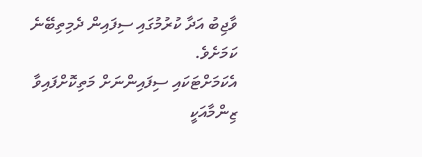ވާޖިބު އަދާ ކުރުމުގައި ސިފައިން ދެމިތިބޭނެ ކަމަށެވެ.
އެކަމަށްޓަކައި ސިފައިންނަށް މަތިކޮށްފައިވާ ޒިންމާއަކީ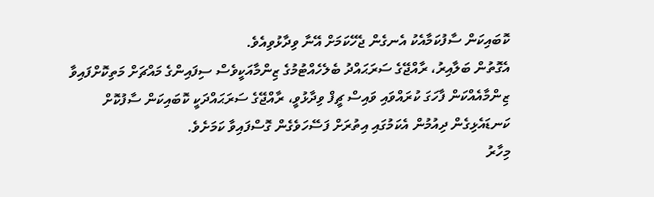ކޮބައިކަން ސާފުކަމާއެކު އެނގެން ޖެހޭކަމަށް އޭނާ ވިދާޅުވިއެވެ.
އެގޮތުން ބަލާއިރު، ރާއްޖޭގެ ސަރަޙައްދު ބެލެހެއްޓުމުގެ ޒިންމާއަކީވެސް ސިފައިންގެ މައްޗަށް މަތިކޮށްފައިވާ ޒިންމާއެއްކަން ފާހަގަ ކުރައްވައި ވައިސް ޗީފް ވިދާޅުވީ، ރާއްޖޭގެ ސަރަޙައްދަކީ ކޮބައިކަން ސާފުކޮށް ކަނޑައެޅިގެން ދިއުމުން އެކަމުގައި އިތުރަށް ފަސޭހަވެގެން ގޮސްފައިވާ ކަމަށެވެ.
މިހާރު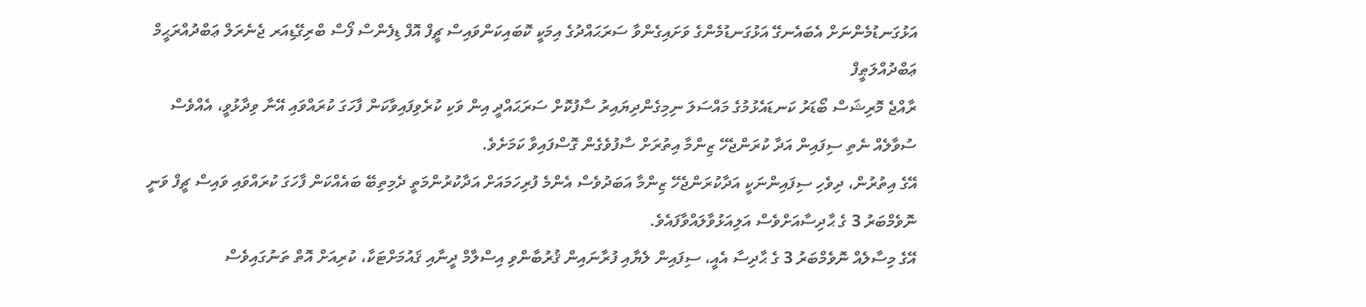އަޅުގަނޑުމެންނަށް އެބައެނގޭ އަޅުގަނޑުމެންގެ ވަށައިގެންވާ ސަރަޙައްދުގެ އިމަކީ ކޮބައިކަންވައިސް ޗީފް އޮފް ޑިފެންސް ފޯސް ބްރިގޭޑިއަރ ޖެނެރަލް ޢަބްދުއްރަޙީމް ޢަބްދުއްލަޠީފް
ރާއްޖެ މޮރިޝަސް ބޯޑަރު ކަނޑައެޅުމުގެ މައްސަލަ ނިމިގެންދިޔައިރު ސާފުކޮށް ސަރަޙައްދީ އިން ވަކި ކުރެވިފައިވާކަން ފާހަގަ ކުރައްވައި އޭނާ ވިދާޅުވީ، އެއްވެސް ސުވާލެއް ނެތި ސިފައިން އަދާ ކުރަންޖެހޭ ޒިންމާ އިތުރަށް ސާފުވެގެން ގޮސްފައިވާ ކަމަށެވެ.
އޭގެ އިތުރުން، ދިވެހި ސިފައިންނަކީ އަދާކުރަންޖެހޭ ޒިންމާ އަބަދުވެސް އެންމެ ފުރިހަމައަށް އަދާކުރުންމަތީ ދެމިތިބޭ ބައެއްކަން ފާހަގަ ކުރައްވައި ވައިސް ޗީފް ވަނީ ނޮވެމްބަރު 3 ގެ ޙާދިސާއަށްވެސް އަލިއަޅުވާލައްވާފައެވެ.
އޭގެ މިސާލެއް ނޮވެމްބަރު 3 ގެ ޙާދިސާ އެއީ، ސިފައިން ލެޔާއި ފުރާނައިން ޤުރުބާންވި އިސްލާމް ދީނާއި ޤައުމަށްޓަކާ، ކުރިއަށް އޮތް ތަނުގައިވެސް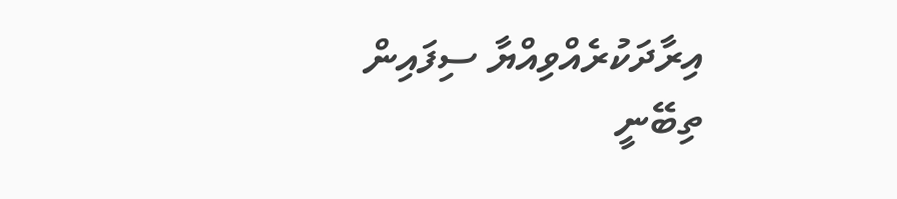އިރާދަކުރެއްވިއްޔާ ސިފައިން ތިބޭނީ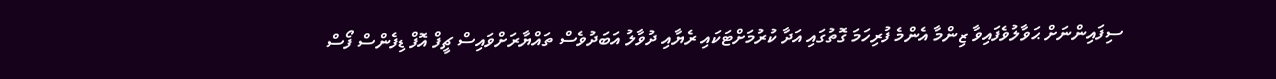ސިފައިންނަށް ޙަވާލުވެފައިވާ ޒިންމާ އެންމެ ފުރިހަމަ ގޮތުގައި އަދާ ކުރުމަށްޓަކައި ރެޔާއި ދުވާލު އަބަދުވެސް ތައްޔާރަށްވައިސް ޗީފް އޮފް ޑިފެންސް ފޯސް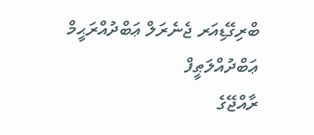ބްރިގޭޑިއަރ ޖެނެރަލް ޢަބްދުއްރަޙީމް ޢަބްދުއްލަޠީފް
ރާއްޖޭގެ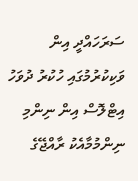ސަރަހައްދީ އިން ވަކިކުރުމުގައި ހުކުރު ދުވަހު އިޓްލޮސް އިން ނިންމި ނިންމުމާއެކު ރާއްޖޭގެ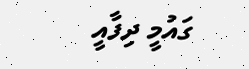ގައުމީ ދިފާއީ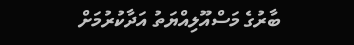ބާރުގެ މަސްއޫލިއްޔަތު އަދާކުރުމަށް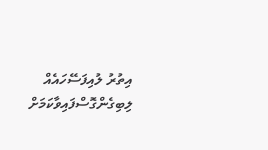އިތުރު ލުއިފަސޭހައެއް ލިބިގެންގޮސްފައިވާކަމަށް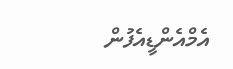އެމްއެންޑީއެފުން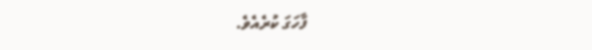ފާހަގަ ކުރެއެވެ.